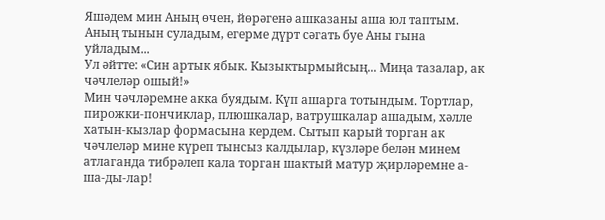Яшәдем мин Аның өчен, йөрәгенә ашказаны аша юл таптым. Аның тынын суладым, егерме дүрт сәгать буе Аны гына уйладым...
Ул әйтте: «Син артык ябык. Кызыктырмыйсың... Миңа тазалар, ак чәчлеләр ошый!»
Мин чәчләремне акка буядым. Күп ашарга тотындым. Тортлар, пирожки-пончиклар, плюшкалар, ватрушкалар ашадым, хәлле хатын-кызлар формасына кердем. Сытып карый торган ак чәчлеләр мине күреп тынсыз калдылар, күзләре белән минем атлаганда тибрәлеп кала торган шактый матур җирләремне а-ша-ды-лар!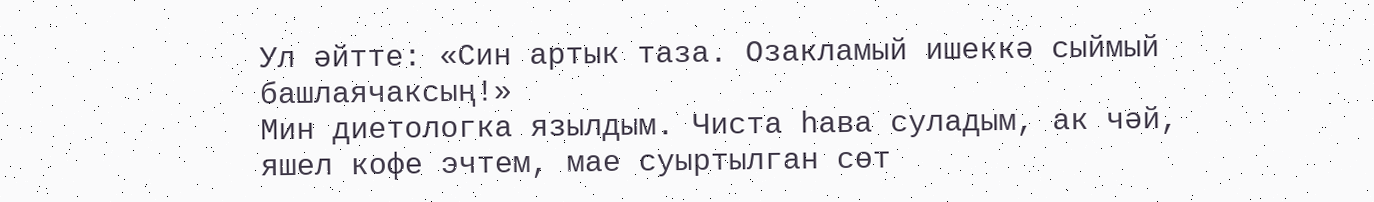Ул әйтте: «Син артык таза. Озакламый ишеккә сыймый башлаячаксың!»
Мин диетологка язылдым. Чиста һава суладым, ак чәй, яшел кофе эчтем, мае суыртылган сөт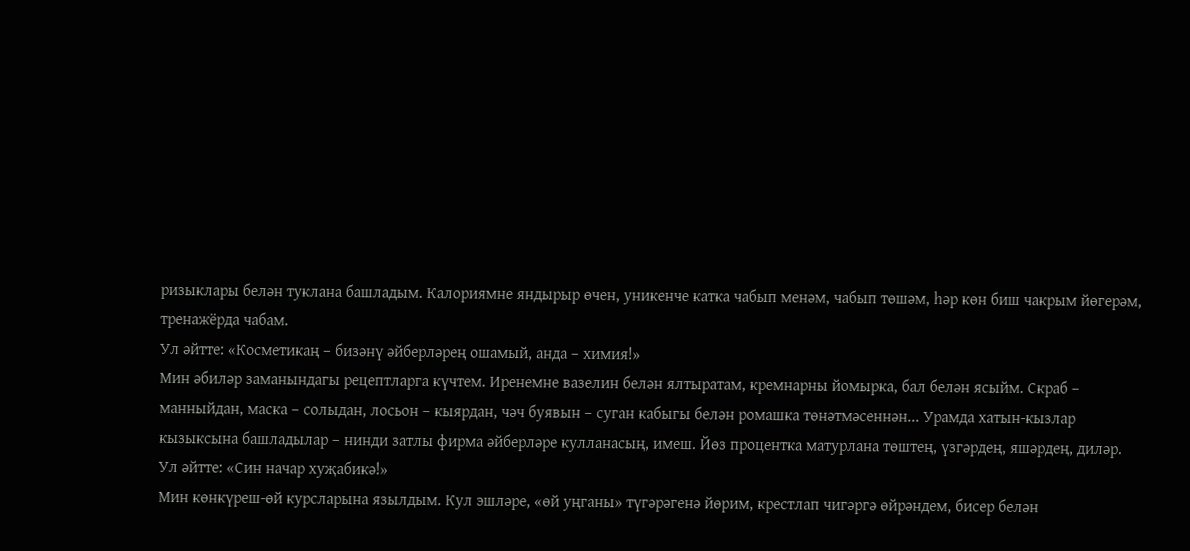ризыклары белән туклана башладым. Калориямне яндырыр өчен, уникенче катка чабып менәм, чабып төшәм, һәр көн биш чакрым йөгерәм, тренажёрда чабам.
Ул әйтте: «Косметикаң – бизәнү әйберләрең ошамый, анда – химия!»
Мин әбиләр заманындагы рецептларга күчтем. Иренемне вазелин белән ялтыратам, кремнарны йомырка, бал белән ясыйм. Скраб – манныйдан, маска – солыдан, лосьон – кыярдан, чәч буявын – суган кабыгы белән ромашка төнәтмәсеннән... Урамда хатын-кызлар кызыксына башладылар – нинди затлы фирма әйберләре кулланасың, имеш. Йөз процентка матурлана төштең, үзгәрдең, яшәрдең, диләр.
Ул әйтте: «Син начар хуҗабикә!»
Мин көнкүреш-өй курсларына язылдым. Кул эшләре, «өй уңганы» түгәрәгенә йөрим, крестлап чигәргә өйрәндем, бисер белән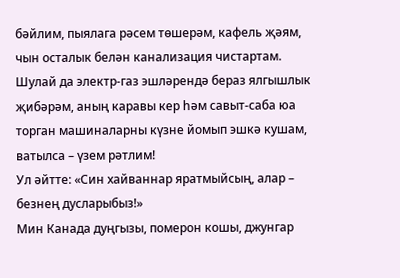бәйлим, пыялага рәсем төшерәм, кафель җәям, чын осталык белән канализация чистартам. Шулай да электр-газ эшләрендә бераз ялгышлык җибәрәм, аның каравы кер һәм савыт-саба юа торган машиналарны күзне йомып эшкә кушам, ватылса – үзем рәтлим!
Ул әйтте: «Син хайваннар яратмыйсың, алар – безнең дусларыбыз!»
Мин Канада дуңгызы, померон кошы, джунгар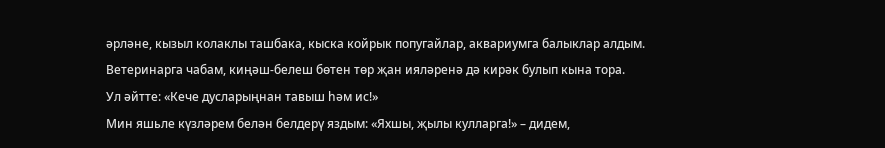әрләне, кызыл колаклы ташбака, кыска койрык попугайлар, аквариумга балыклар алдым. Ветеринарга чабам, киңәш-белеш бөтен төр җан ияләренә дә кирәк булып кына тора.
Ул әйтте: «Кече дусларыңнан тавыш һәм ис!»
Мин яшьле күзләрем белән белдерү яздым: «Яхшы, җылы кулларга!» – дидем,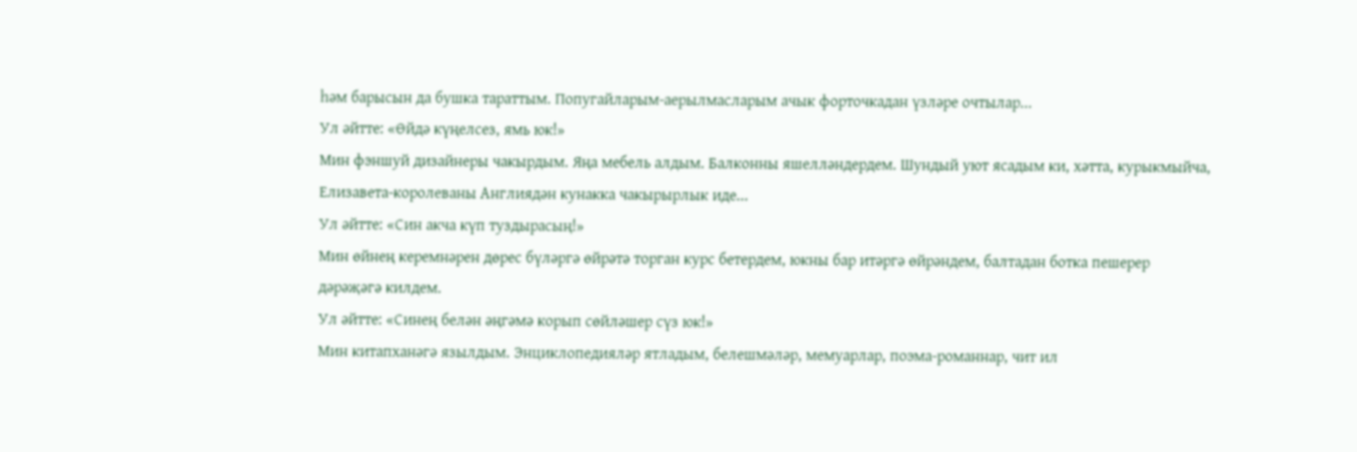һәм барысын да бушка тараттым. Попугайларым-аерылмасларым ачык форточкадан үзләре очтылар...
Ул әйтте: «Өйдә күңелсез, ямь юк!»
Мин фэншуй дизайнеры чакырдым. Яңа мебель алдым. Балконны яшелләндердем. Шундый уют ясадым ки, хәтта, курыкмыйча, Елизавета-королеваны Англиядән кунакка чакырырлык иде...
Ул әйтте: «Син акча күп туздырасың!»
Мин өйнең керемнәрен дөрес бүләргә өйрәтә торган курс бетердем, юкны бар итәргә өйрәндем, балтадан ботка пешерер дәрәҗәгә килдем.
Ул әйтте: «Синең белән әңгәмә корып сөйләшер сүз юк!»
Мин китапханәгә язылдым. Энциклопедияләр ятладым, белешмәләр, мемуарлар, поэма-романнар, чит ил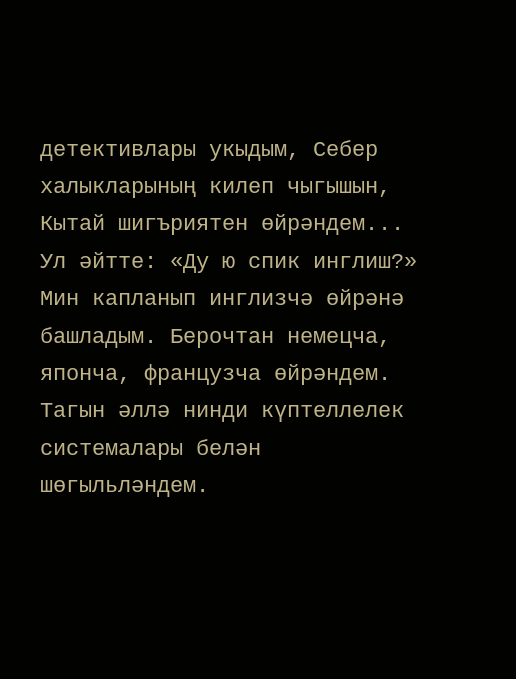детективлары укыдым, Себер халыкларының килеп чыгышын, Кытай шигъриятен өйрәндем...
Ул әйтте: «Ду ю спик инглиш?»
Мин капланып инглизчә өйрәнә башладым. Берочтан немецча, японча, французча өйрәндем. Тагын әллә нинди күптеллелек системалары белән шөгыльләндем.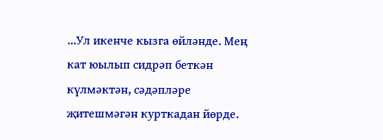...Ул икенче кызга өйләнде. Мең кат юылып сидрәп беткән күлмәктән, сәдәпләре җитешмәгән курткадан йөрде.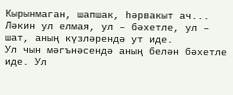Кырынмаган, шапшак, һәрвакыт ач... Ләкин ул елмая, ул – бәхетле, ул – шат, аның күзләрендә ут иде.
Ул чын мәгънәсендә аның белән бәхетле иде. Ул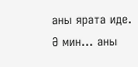аны ярата иде.
Ә мин... аны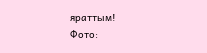яраттым!
Фото: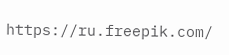https://ru.freepik.com/